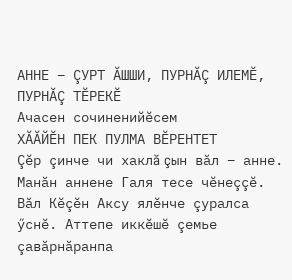АННЕ – ÇУРТ ĂШШИ, ПУРНĂÇ ИЛЕМӖ, ПУРНĂÇ ТӖРЕКӖ
Ачасен сочиненийӗсем
ХӐĂЙӖН ПЕК ПУЛМА ВӖРЕНТЕТ
Çӗр çинче чи хаклă çын вăл – анне. Манăн аннене Галя тесе чӗнеççӗ. Вăл Кӗçӗн Аксу ялӗнче çуралса ӳснӗ. Аттепе иккӗшӗ çемье çавăрнăранпа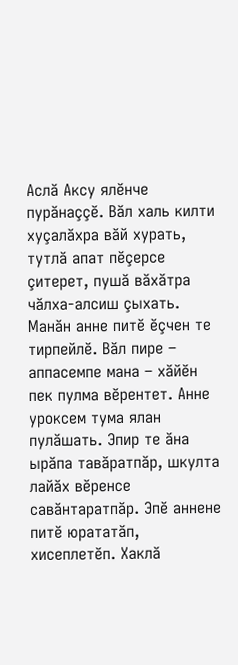Аслă Аксу ялӗнче пурăнаççӗ. Вăл халь килти хуçалăхра вăй хурать, тутлă апат пӗçерсе çитерет, пушă вăхăтра чăлха-алсиш çыхать. Манăн анне питӗ ӗçчен те тирпейлӗ. Вăл пире – аппасемпе мана – хăйӗн пек пулма вӗрентет. Анне уроксем тума ялан пулăшать. Эпир те ăна ырăпа тавăратпăр, шкулта лайăх вӗренсе савăнтаратпăр. Эпӗ аннене питӗ юрататăп, хисеплетӗп. Хаклă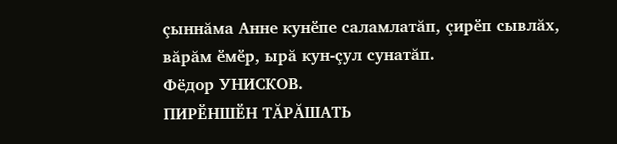çыннăма Анне кунӗпе саламлатăп, çирӗп сывлăх, вăрăм ӗмӗр, ырă кун-çул сунатăп.
Фёдор УНИСКОВ.
ПИРӖНШӖН ТĂРĂШАТЬ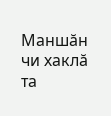Маншăн чи хаклă та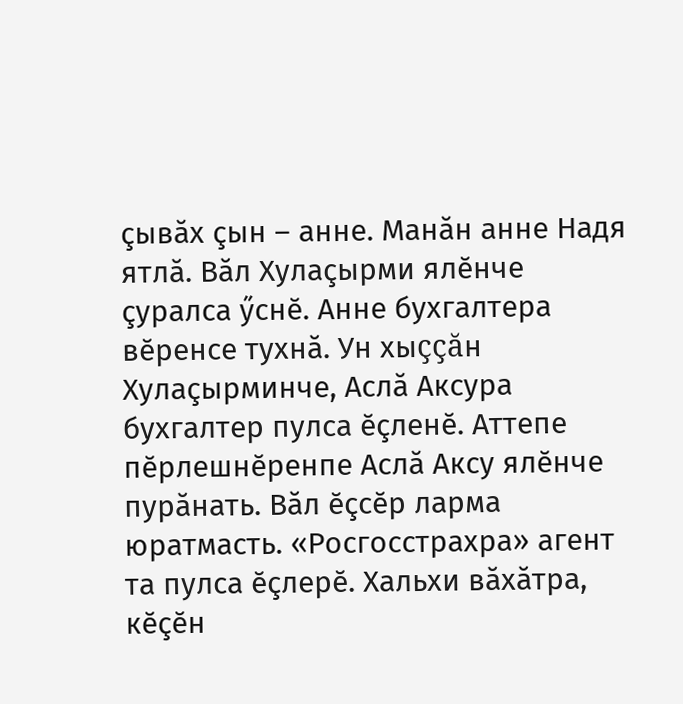çывăх çын – анне. Манăн анне Надя ятлă. Вăл Хулаçырми ялӗнче çуралса ӳснӗ. Анне бухгалтера вӗренсе тухнă. Ун хыççăн Хулаçырминче, Аслă Аксура бухгалтер пулса ӗçленӗ. Аттепе пӗрлешнӗренпе Аслă Аксу ялӗнче пурăнать. Вăл ӗçсӗр ларма юратмасть. «Росгосстрахра» агент та пулса ӗçлерӗ. Хальхи вăхăтра, кӗçӗн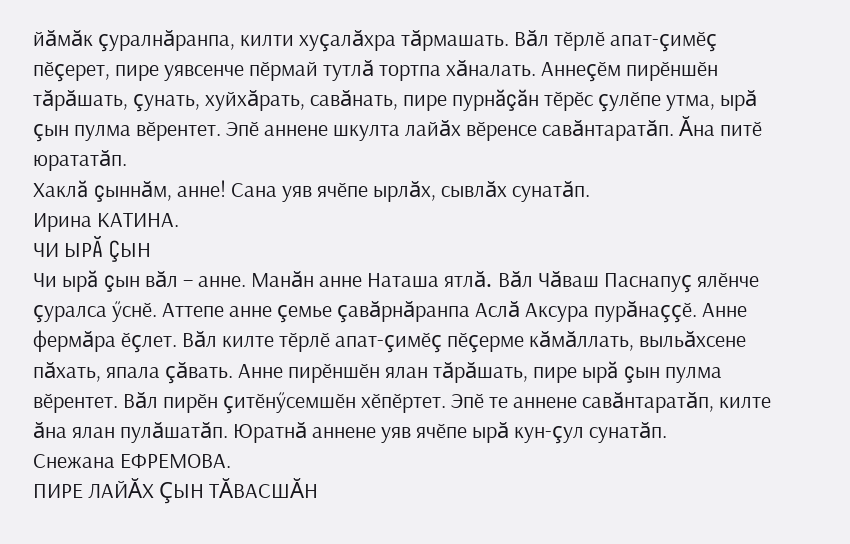йăмăк çуралнăранпа, килти хуçалăхра тăрмашать. Вăл тӗрлӗ апат-çимӗç пӗçерет, пире уявсенче пӗрмай тутлă тортпа хăналать. Аннеçӗм пирӗншӗн тăрăшать, çунать, хуйхăрать, савăнать, пире пурнăçăн тӗрӗс çулӗпе утма, ырă çын пулма вӗрентет. Эпӗ аннене шкулта лайăх вӗренсе савăнтаратăп. Ăна питӗ юрататăп.
Хаклă çыннăм, анне! Сана уяв ячӗпе ырлăх, сывлăх сунатăп.
Ирина КАТИНА.
ЧИ ЫРĂ ÇЫН
Чи ырă çын вăл – анне. Манăн анне Наташа ятлă. Вăл Чăваш Паснапуç ялӗнче çуралса ӳснӗ. Аттепе анне çемье çавăрнăранпа Аслă Аксура пурăнаççӗ. Анне фермăра ӗçлет. Вăл килте тӗрлӗ апат-çимӗç пӗçерме кăмăллать, выльăхсене пăхать, япала çăвать. Анне пирӗншӗн ялан тăрăшать, пире ырă çын пулма вӗрентет. Вăл пирӗн çитӗнӳсемшӗн хӗпӗртет. Эпӗ те аннене савăнтаратăп, килте ăна ялан пулăшатăп. Юратнă аннене уяв ячӗпе ырă кун-çул сунатăп.
Снежана ЕФРЕМОВА.
ПИРЕ ЛАЙĂХ ÇЫН ТĂВАСШĂН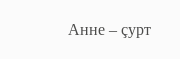Анне – çурт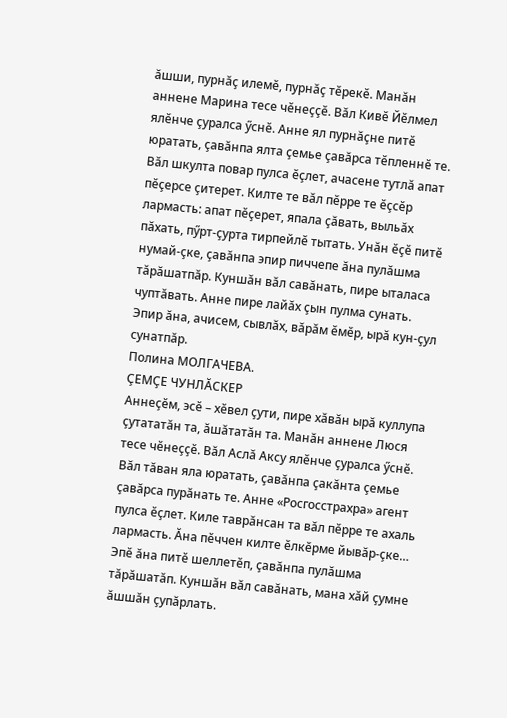ăшши, пурнăç илемӗ, пурнăç тӗрекӗ. Манăн аннене Марина тесе чӗнеççӗ. Вăл Кивӗ Йӗлмел ялӗнче çуралса ӳснӗ. Анне ял пурнăçне питӗ юратать, çавăнпа ялта çемье çавăрса тӗпленнӗ те. Вăл шкулта повар пулса ӗçлет, ачасене тутлă апат пӗçерсе çитерет. Килте те вăл пӗрре те ӗçсӗр лармасть: апат пӗçерет, япала çăвать, выльăх пăхать, пӳрт-çурта тирпейлӗ тытать. Унăн ӗçӗ питӗ нумай-çке, çавăнпа эпир пиччепе ăна пулăшма тăрăшатпăр. Куншăн вăл савăнать, пире ыталаса чуптăвать. Анне пире лайăх çын пулма сунать. Эпир ăна, ачисем, сывлăх, вăрăм ӗмӗр, ырă кун-çул сунатпăр.
Полина МОЛГАЧЕВА.
ÇЕМÇЕ ЧУНЛĂСКЕР
Аннеçӗм, эсӗ – хӗвел çути, пире хăвăн ырă куллупа çутататăн та, ăшăтатăн та. Манăн аннене Люся тесе чӗнеççӗ. Вăл Аслă Аксу ялӗнче çуралса ӳснӗ. Вăл тăван яла юратать, çавăнпа çакăнта çемье çавăрса пурăнать те. Анне «Росгосстрахра» агент пулса ӗçлет. Киле таврăнсан та вăл пӗрре те ахаль лармасть. Ăна пӗччен килте ӗлкӗрме йывăр-çке… Эпӗ ăна питӗ шеллетӗп, çавăнпа пулăшма тăрăшатăп. Куншăн вăл савăнать, мана хăй çумне ăшшăн çупăрлать.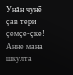Унăн чунӗ çав тери çемçе-çке! Анне мана шкулта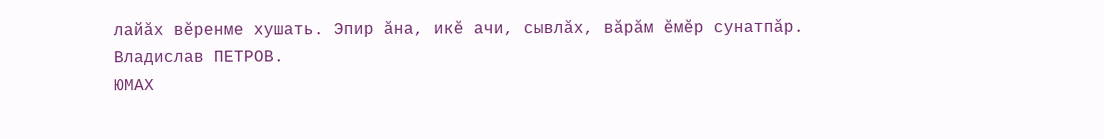лайăх вӗренме хушать. Эпир ăна, икӗ ачи, сывлăх, вăрăм ӗмӗр сунатпăр.
Владислав ПЕТРОВ.
ЮМАХ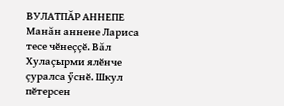ВУЛАТПĂР АННЕПЕ
Манăн аннене Лариса тесе чӗнеççӗ. Вăл Хулаçырми ялӗнче çуралса ӳснӗ. Шкул пӗтерсен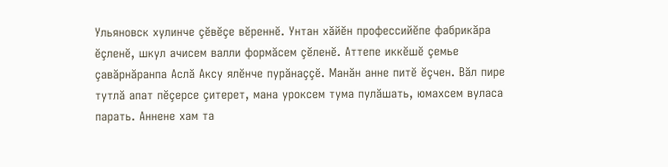Ульяновск хулинче çӗвӗçе вӗреннӗ. Унтан хăйӗн профессийӗпе фабрикăра ӗçленӗ, шкул ачисем валли формăсем çӗленӗ. Аттепе иккӗшӗ çемье çавăрнăранпа Аслă Аксу ялӗнче пурăнаççӗ. Манăн анне питӗ ӗçчен. Вăл пире тутлă апат пӗçерсе çитерет, мана уроксем тума пулăшать, юмахсем вуласа парать. Аннене хам та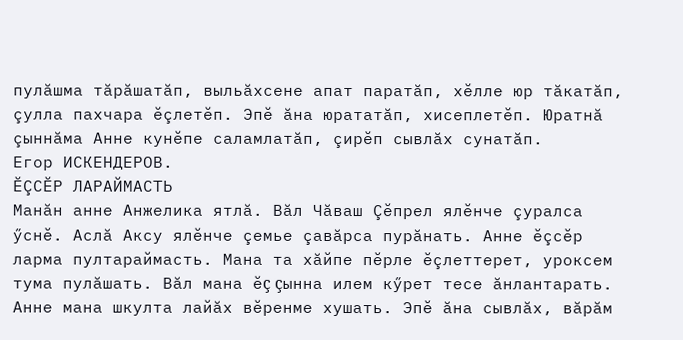пулăшма тăрăшатăп, выльăхсене апат паратăп, хӗлле юр тăкатăп, çулла пахчара ӗçлетӗп. Эпӗ ăна юрататăп, хисеплетӗп. Юратнă çыннăма Анне кунӗпе саламлатăп, çирӗп сывлăх сунатăп.
Егор ИСКЕНДЕРОВ.
ӖÇСӖР ЛАРАЙМАСТЬ
Манăн анне Анжелика ятлă. Вăл Чăваш Çӗпрел ялӗнче çуралса ӳснӗ. Аслă Аксу ялӗнче çемье çавăрса пурăнать. Анне ӗçсӗр ларма пултараймасть. Мана та хăйпе пӗрле ӗçлеттерет, уроксем тума пулăшать. Вăл мана ӗç çынна илем кӳрет тесе ăнлантарать. Анне мана шкулта лайăх вӗренме хушать. Эпӗ ăна сывлăх, вăрăм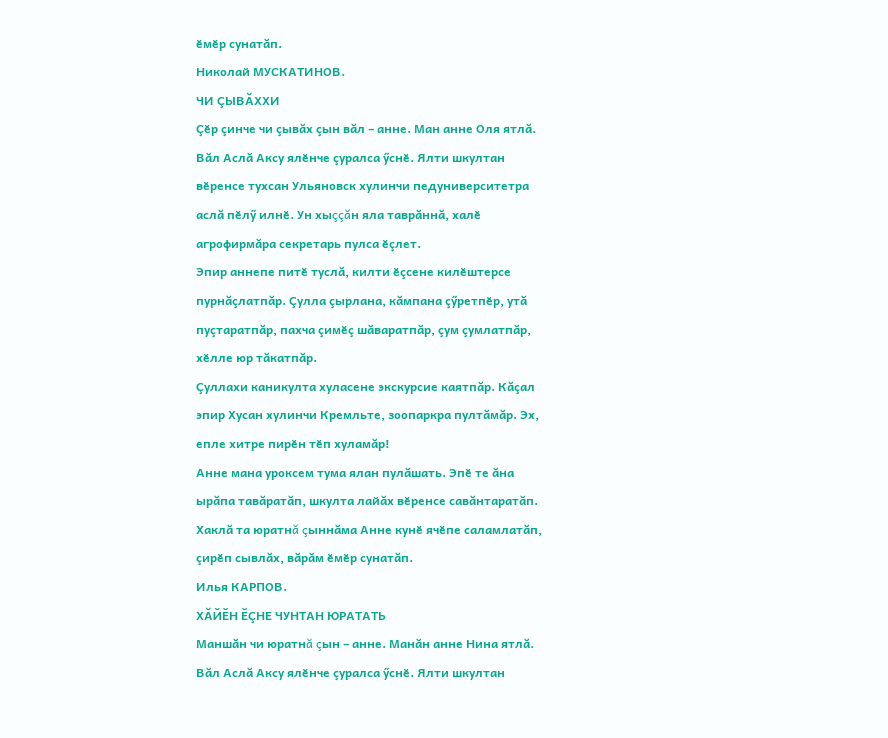ӗмӗр сунатăп.
Николай МУСКАТИНОВ.
ЧИ ÇЫВĂХХИ
Çӗр çинче чи çывăх çын вăл – анне. Ман анне Оля ятлă. Вăл Аслă Аксу ялӗнче çуралса ӳснӗ. Ялти шкултан вӗренсе тухсан Ульяновск хулинчи педуниверситетра аслă пӗлӳ илнӗ. Ун хыççăн яла таврăннă, халӗ агрофирмăра секретарь пулса ӗçлет.
Эпир аннепе питӗ туслă, килти ӗçсене килӗштерсе пурнăçлатпăр. Çулла çырлана, кăмпана çӳретпӗр, утă пуçтаратпăр, пахча çимӗç шăваратпăр, çум çумлатпăр, хӗлле юр тăкатпăр.
Çуллахи каникулта хуласене экскурсие каятпăр. Кăçал эпир Хусан хулинчи Кремльте, зоопаркра пултăмăр. Эх, епле хитре пирӗн тӗп хуламăр!
Анне мана уроксем тума ялан пулăшать. Эпӗ те ăна ырăпа тавăратăп, шкулта лайăх вӗренсе савăнтаратăп. Хаклă та юратнă çыннăма Анне кунӗ ячӗпе саламлатăп, çирӗп сывлăх, вăрăм ӗмӗр сунатăп.
Илья КАРПОВ.
ХĂЙӖН ӖÇНЕ ЧУНТАН ЮРАТАТЬ
Маншăн чи юратнă çын – анне. Манăн анне Нина ятлă. Вăл Аслă Аксу ялӗнче çуралса ӳснӗ. Ялти шкултан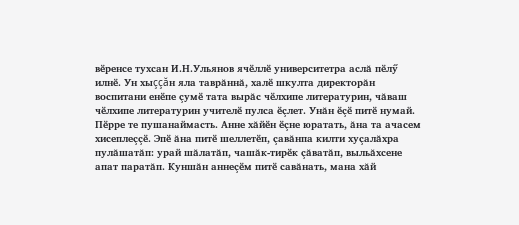вӗренсе тухсан И.Н.Ульянов ячӗллӗ университетра аслă пӗлӳ илнӗ. Ун хыççăн яла таврăннă, халӗ шкулта директорăн воспитани енӗпе çумӗ тата вырăс чӗлхипе литературин, чăваш чӗлхипе литературин учителӗ пулса ӗçлет. Унăн ӗçӗ питӗ нумай. Пӗрре те пушанаймасть. Анне хăйӗн ӗçне юратать, ăна та ачасем хисеплеççӗ. Эпӗ ăна питӗ шеллетӗп, çавăнпа килти хуçалăхра пулăшатăп: урай шăлатăп, чашăк-тирӗк çăватăп, выльăхсене апат паратăп. Куншăн аннеçӗм питӗ савăнать, мана хăй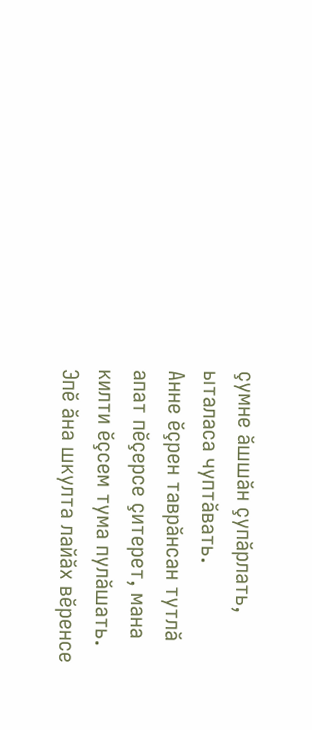çумне ăшшăн çупăрлать, ыталаса чуптăвать.
Анне ӗçрен таврăнсан тутлă апат пӗçерсе çитерет, мана килти ӗçсем тума пулăшать. Эпӗ ăна шкулта лайăх вӗренсе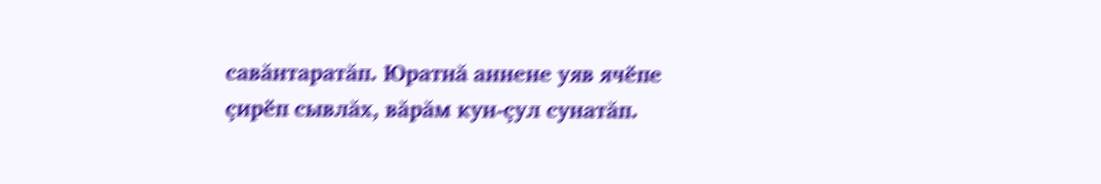савăнтаратăп. Юратнă аннене уяв ячӗпе çирӗп сывлăх, вăрăм кун-çул сунатăп.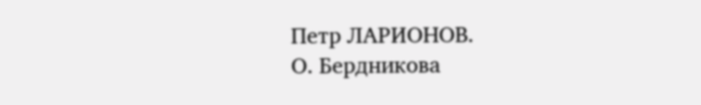Петр ЛАРИОНОВ.
О. Бердникова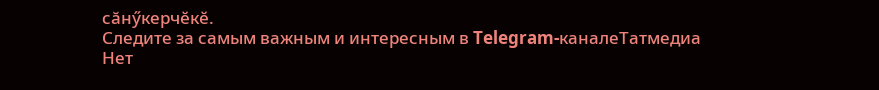сăнӳкерчӗкӗ.
Следите за самым важным и интересным в Telegram-каналеТатмедиа
Нет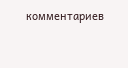комментариев